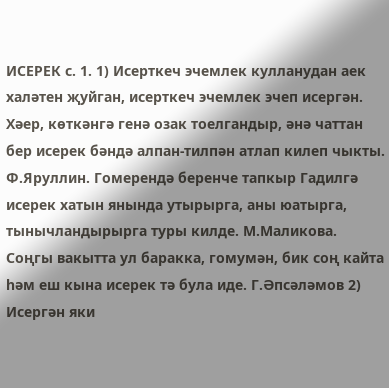ИСЕРЕК с. 1. 1) Исерткеч эчемлек кулланудан аек халәтен җуйган, исерткеч эчемлек эчеп исергән. Хәер, көткәнгә генә озак тоелгандыр, әнә чаттан бер исерек бәндә алпан-тилпән атлап килеп чыкты. Ф.Яруллин. Гомерендә беренче тапкыр Гадилгә исерек хатын янында утырырга, аны юатырга, тынычландырырга туры килде. М.Маликова. Соңгы вакытта ул баракка, гомумән, бик соң кайта һәм еш кына исерек тә була иде. Г.Әпсәләмов 2) Исергән яки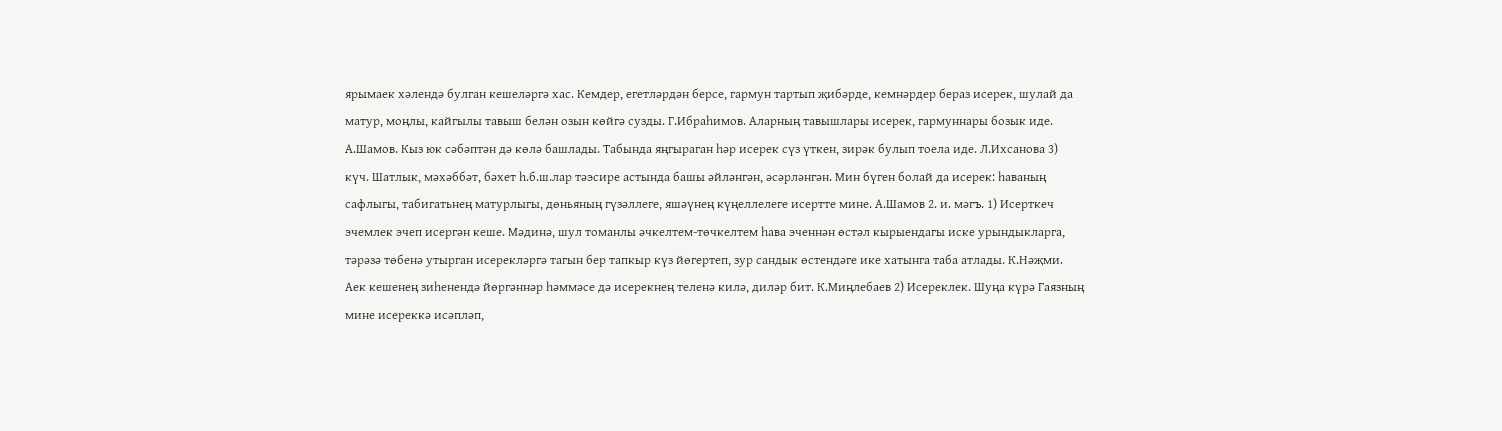ярымаек хәлендә булган кешеләргә хас. Кемдер, егетләрдән берсе, гармун тартып җибәрде, кемнәрдер бераз исерек, шулай да матур, моңлы, кайгылы тавыш белән озын көйгә сузды. Г.Ибраһимов. Аларның тавышлары исерек, гармуннары бозык иде. А.Шамов. Кыз юк сәбәптән дә көлә башлады. Табында яңгыраган һәр исерек сүз үткен, зирәк булып тоела иде. Л.Ихсанова 3) күч. Шатлык, мәхәббәт, бәхет һ.б.ш.лар тәэсире астында башы әйләнгән, әсәрләнгән. Мин бүген болай да исерек: һаваның сафлыгы, табигатьнең матурлыгы, дөньяның гүзәллеге, яшәүнең күңеллелеге исертте мине. А.Шамов 2. и. мәгъ. 1) Исерткеч эчемлек эчеп исергән кеше. Мәдинә, шул томанлы әчкелтем-төчкелтем һава эченнән өстәл кырыендагы иске урындыкларга, тәрәзә төбенә утырган исерекләргә тагын бер тапкыр күз йөгертеп, зур сандык өстендәге ике хатынга таба атлады. К.Нәҗми. Аек кешенең зиһенендә йөргәннәр һәммәсе дә исерекнең теленә килә, диләр бит. К.Миңлебаев 2) Исереклек. Шуңа күрә Гаязның мине исереккә исәпләп,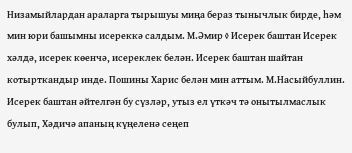Низамыйлардан араларга тырышуы миңа бераз тынычлык бирде, һәм мин юри башымны исереккә салдым. М.Әмир ◊ Исерек баштан Исерек хәлдә, исерек көенчә, исереклек белән. Исерек баштан шайтан котырткандыр инде. Пошины Харис белән мин аттым. М.Насыйбуллин. Исерек баштан әйтелгән бу сүзләр, утыз ел үткәч тә онытылмаслык булып, Хәдичә апаның күңеленә сеңеп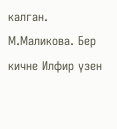калган. М.Маликова. Бер кичне Илфир үзен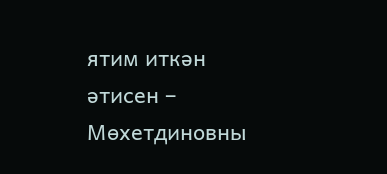ятим иткән әтисен – Мөхетдиновны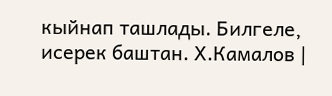кыйнап ташлады. Билгеле, исерек баштан. Х.Камалов |